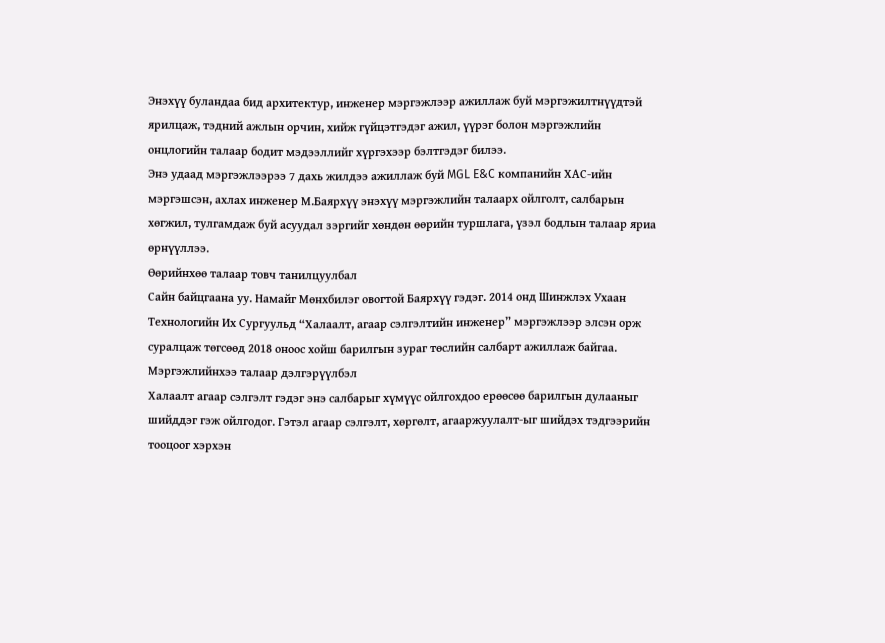Энэхүү буландаа бид архитектур, инженер мэргэжлээр ажиллаж буй мэргэжилтнүүдтэй ярилцаж, тэдний ажлын орчин, хийж гүйцэтгэдэг ажил, үүрэг болон мэргэжлийн онцлогийн талаар бодит мэдээллийг хүргэхээр бэлтгэдэг билээ.
Энэ удаад мэргэжлээрээ 7 дахь жилдээ ажиллаж буй MGL E&C компанийн ХАС-ийн мэргэшсэн, ахлах инженер М.Баярхүү энэхүү мэргэжлийн талаарх ойлголт, салбарын хөгжил, тулгамдаж буй асуудал зэргийг хөндөн өөрийн туршлага, үзэл бодлын талаар яриа өрнүүллээ.
Өөрийнхөө талаар товч танилцуулбал
Сайн байцгаана уу. Намайг Мөнхбилэг овогтой Баярхүү гэдэг. 2014 онд Шинжлэх Ухаан Технологийн Их Сургуульд “Халаалт, агаар сэлгэлтийн инженер” мэргэжлээр элсэн орж суралцаж төгсөөд 2018 оноос хойш барилгын зураг төслийн салбарт ажиллаж байгаа.
Мэргэжлийнхээ талаар дэлгэрүүлбэл
Халаалт агаар сэлгэлт гэдэг энэ салбарыг хүмүүс ойлгохдоо ерөөсөө барилгын дулааныг шийддэг гэж ойлгодог. Гэтэл агаар сэлгэлт, хөргөлт, агааржуулалт-ыг шийдэх тэдгээрийн тооцоог хэрхэн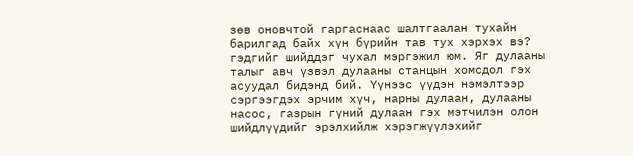зөв оновчтой гаргаснаас шалтгаалан тухайн барилгад байх хүн бүрийн тав тух хэрхэх вэ? гэдгийг шийддэг чухал мэргэжил юм. Яг дулааны талыг авч үзвэл дулааны станцын хомсдол гэх асуудал бидэнд бий. Үүнээс үүдэн нэмэлтээр сэргээгдэх эрчим хүч, нарны дулаан, дулааны насос, газрын гүний дулаан гэх мэтчилэн олон шийдлүүдийг эрэлхийлж хэрэгжүүлэхийг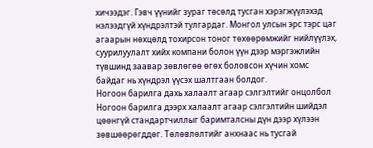хичээдэг. Гэвч үүнийг зураг төсөлд тусган хэрэгжүүлэхэд нэлээдгүй хүндрэлтэй тулгардаг. Монгол улсын эрс тэрс цаг агаарын нөхцөлд тохирсон тоног төхөөрөмжийг нийлүүлэх, суурилуулалт хийх компани болон үүн дээр мэргэжлийн түвшинд заавар зөвлөгөө өгөх боловсон хүчин хомс байдаг нь хүндрэл үүсэх шалтгаан болдог.
Ногоон барилга дахь халаалт агаар сэлгэлтийг онцолбол
Ногоон барилга дээрх халаалт агаар сэлгэлтийн шийдэл цөөнгүй стандартчиллыг баримталсны дүн дээр хүлээн зөвшөөрөгддөг. Төлөвлөлтийг анхнаас нь тусгай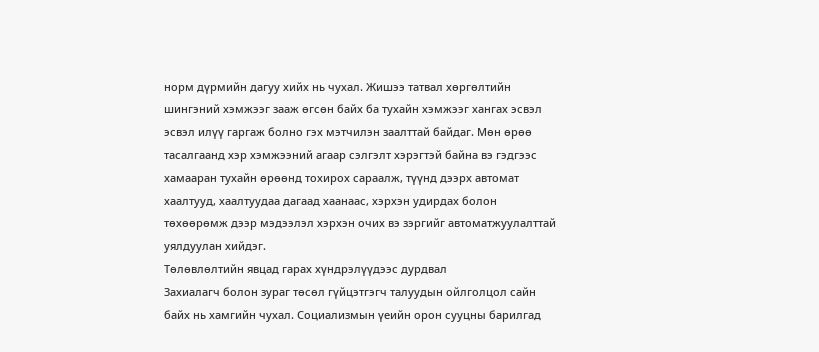норм дүрмийн дагуу хийх нь чухал. Жишээ татвал хөргөлтийн шингэний хэмжээг зааж өгсөн байх ба тухайн хэмжээг хангах эсвэл эсвэл илүү гаргаж болно гэх мэтчилэн заалттай байдаг. Мөн өрөө тасалгаанд хэр хэмжээний агаар сэлгэлт хэрэгтэй байна вэ гэдгээс хамааран тухайн өрөөнд тохирох сараалж, түүнд дээрх автомат хаалтууд, хаалтуудаа дагаад хаанаас, хэрхэн удирдах болон төхөөрөмж дээр мэдээлэл хэрхэн очих вэ зэргийг автоматжуулалттай уялдуулан хийдэг.
Төлөвлөлтийн явцад гарах хүндрэлүүдээс дурдвал
Захиалагч болон зураг төсөл гүйцэтгэгч талуудын ойлголцол сайн байх нь хамгийн чухал. Социализмын үеийн орон сууцны барилгад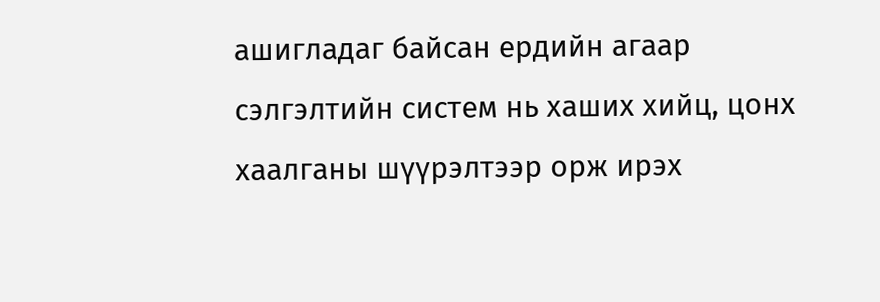ашигладаг байсан ердийн агаар сэлгэлтийн систем нь хаших хийц, цонх хаалганы шүүрэлтээр орж ирэх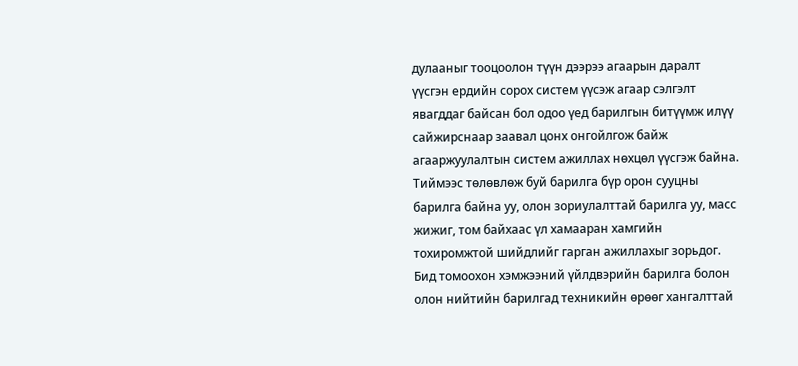дулааныг тооцоолон түүн дээрээ агаарын даралт үүсгэн ердийн сорох систем үүсэж агаар сэлгэлт явагддаг байсан бол одоо үед барилгын битүүмж илүү сайжирснаар заавал цонх онгойлгож байж агааржуулалтын систем ажиллах нөхцөл үүсгэж байна. Тиймээс төлөвлөж буй барилга бүр орон сууцны барилга байна уу, олон зориулалттай барилга уу, масс жижиг, том байхаас үл хамааран хамгийн тохиромжтой шийдлийг гарган ажиллахыг зорьдог. Бид томоохон хэмжээний үйлдвэрийн барилга болон олон нийтийн барилгад техникийн өрөөг хангалттай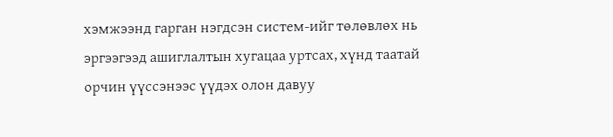хэмжээнд гарган нэгдсэн систем-ийг төлөвлөх нь эргээгээд ашиглалтын хугацаа уртсах, хүнд таатай орчин үүссэнээс үүдэх олон давуу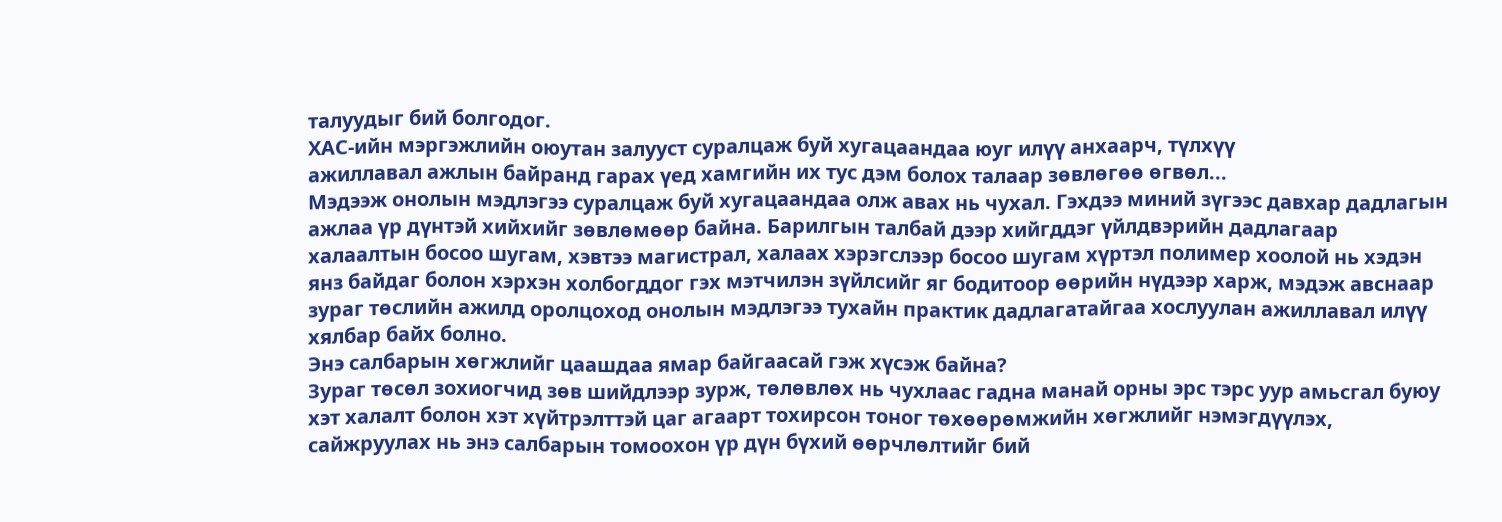талуудыг бий болгодог.
ХАС-ийн мэргэжлийн оюутан залууст суралцаж буй хугацаандаа юуг илүү анхаарч, түлхүү
ажиллавал ажлын байранд гарах үед хамгийн их тус дэм болох талаар зөвлөгөө өгвөл...
Мэдээж онолын мэдлэгээ суралцаж буй хугацаандаа олж авах нь чухал. Гэхдээ миний зүгээс давхар дадлагын ажлаа үр дүнтэй хийхийг зөвлөмөөр байна. Барилгын талбай дээр хийгддэг үйлдвэрийн дадлагаар халаалтын босоо шугам, хэвтээ магистрал, халаах хэрэгслээр босоо шугам хүртэл полимер хоолой нь хэдэн янз байдаг болон хэрхэн холбогддог гэх мэтчилэн зүйлсийг яг бодитоор өөрийн нүдээр харж, мэдэж авснаар зураг төслийн ажилд оролцоход онолын мэдлэгээ тухайн практик дадлагатайгаа хослуулан ажиллавал илүү хялбар байх болно.
Энэ салбарын хөгжлийг цаашдаа ямар байгаасай гэж хүсэж байна?
Зураг төсөл зохиогчид зөв шийдлээр зурж, төлөвлөх нь чухлаас гадна манай орны эрс тэрс уур амьсгал буюу хэт халалт болон хэт хүйтрэлттэй цаг агаарт тохирсон тоног төхөөрөмжийн хөгжлийг нэмэгдүүлэх, сайжруулах нь энэ салбарын томоохон үр дүн бүхий өөрчлөлтийг бий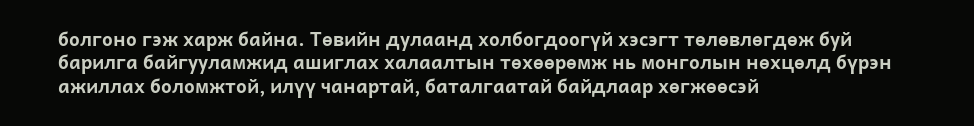болгоно гэж харж байна. Төвийн дулаанд холбогдоогүй хэсэгт төлөвлөгдөж буй барилга байгууламжид ашиглах халаалтын төхөөрөмж нь монголын нөхцөлд бүрэн ажиллах боломжтой, илүү чанартай, баталгаатай байдлаар хөгжөөсэй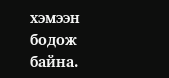хэмээн бодож байна.